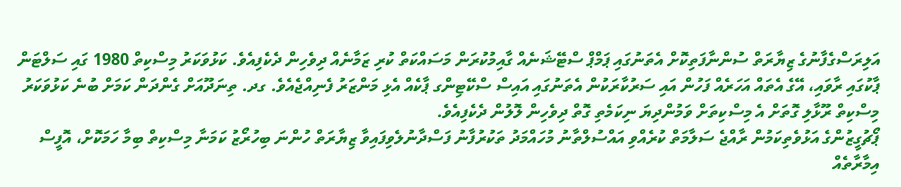އަލިރަސްގެފާނުގެ ޒިޔާރަތް ސުންނާފަތިކޮށް އެތަނުގައި ޕަމްޕް ސްޓޭޝަނެއް ގާއިމުކުރަން މަސައްކަތް ކުރި ޒަމާނެއް ދިވެހިން ދެކެފިއެވެ. ކަޅުވަކަރު މިސްކިތް 1980 ގައި ސަލްޓަން ޕާކުގައި ރާވައި، އޭގެ އެތައް އަހަރެއް ފަހުން އައި ސަރުކާރަކުން އެތަނުގައި އައިސް ސްކޭޓިންގ ޕާކެއް އެޅި މަންޒަރު ފެނިއްޖެއެވެ. ގދ. ތިނަދޫއަށް ގެންދަން ކަމަށް ބުނެ ކަޅުވަކަރު މިސްކިތް ރޫޅާލި ގޮތަށް އެ މިސްކިތަށް ވަމުންދިޔަ ނިކަމެތި ގޮތް ދިވެހިން ލޮލުން ދެކެފިއެވެ.
ޕޯޗުގީޒުންގެ އަޅުވެތިކަމުން ރާއްޖެ ސަލާމަތް ކުރެއްވި އައްސުލްތާނު މުހައްމަދު ތަކުރުފާނު ފަސްދާނުލެވިފައިވާ ޒިޔާރަތް ހުންނަ ބިހުރޯޒު ކަމަނާ މިސްކިތް ބިމާ ހަމަކޮށް، އޮފީސް އިމާރާތެއް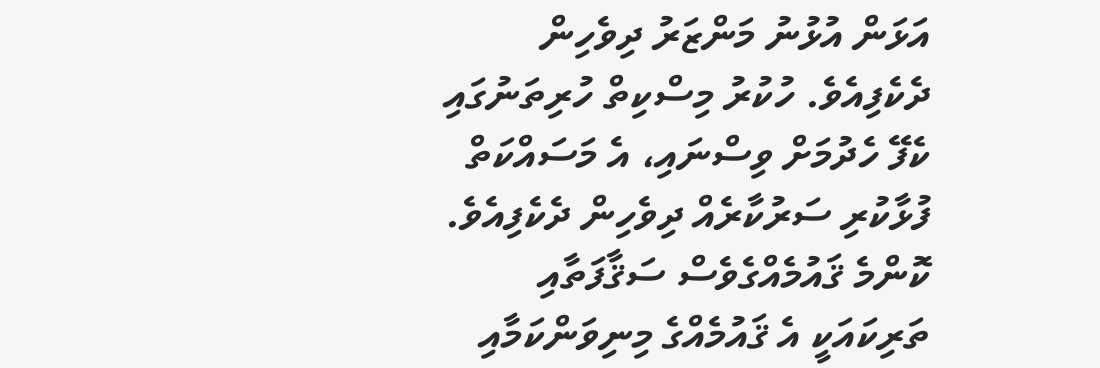އަޅަން އުޅުނު މަންޒަރު ދިވެހިން ދެކެފިއެވެ. ހުކުރު މިސްކިތް ހުރިތަނުގައި ކެފޭ ހެދުމަށް ވިސްނައި، އެ މަސައްކަތް ފުޅާކުރި ސަރުކާރެއް ދިވެހިން ދެކެފިއެވެ.
ކޮންމެ ޤައުމެއްގެވެސް ސަޤާފަތާއި ތަރިކައަކީ އެ ޤައުމެއްގެ މިނިވަންކަމާއި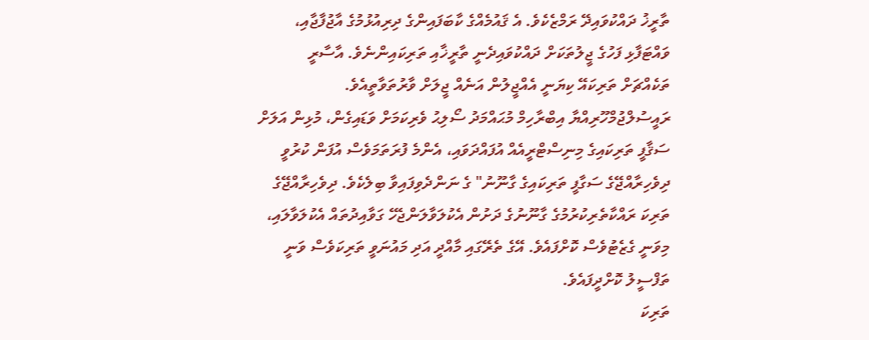ތާރީޚު ދައްކުވައިދޭ ރަމްޒެކެވެ. އެ ޤައުމެއްގެ ކާބަފައިންގެ ދިރިއުޅުމުގެ އާޖުފާޖާއި، ވައްޓަފާޅި ފަހުގެ ޖީލުތަކަށް ދައްކުވައިދެނީ ތާރީޚާއި ތަރިކައިންނެވެ. އާސާރީ ތަކެއްޗަށް ތަރިކައޭ ކިޔަނީ އެއްޖީލުން އަނެއް ޖީލަށް ވާރުތަވާތީއެވެ.
ރައީސުލްޖުމްހޫރިއްޔާ އިބްރާހިމް މުޙައްމަދު ސޯލިޙު ވެރިކަމަށް ވަޑައިގެން، މުޅިން އަލަށް ސަޤާފީ ތަރިކައިގެ މިނިސްޓްރީއެއް އުފައްދަވައި، އެންމެ ފުރަތަމަވެސް އުފަން ކުރުވީ ދިވެހިރާއްޖޭގެ ސަގާފީ ތަރިކައިގެ ގާނޫނު" ގެ ނަންދެވިފައިވާ ބިލެކެވެ. ދިވެހިރާއްޖޭގެ ތަރިކަ ރައްކާތެރިކުރުމުގެ ގާނޫނުގެ ދަށުން އެކުލަވާލަންޖެހޭ ގަވާއިދުތައް އެކުލަވާލައި، މިވަނީ ގެޒެޓުވެސް ކޮށްފައެވެ. އޭގެ ތެރޭގައި މާއްދީ އަދި މައުނަވީ ތަރިކަވެސް ވަނީ ތަފްސީލު ކޮށްދީފައެވެ.
ތަރިކަ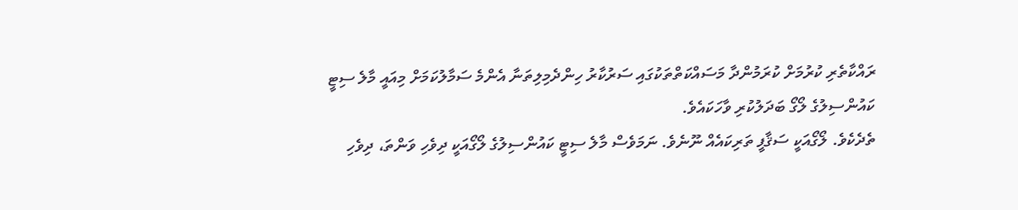ރައްކާތެރި ކުރުމަށް ކުރަމުންދާ މަސައްކަތްތަކުގައި ސަރުކާރު ހިންދެމިލިތަނާ އެންމެ ސަމާލުކަމަށް މިއައީ މާލެ ސިޓީ ކައުންސިލުގެ ލޯގޯ ބަދަލުކުރި ވާހަކައެވެ.
ތެދެކެވެ. ލޯގޯއަކީ ސަޤާފީ ތަރިކައެއް ނޫނެވެ. ނަމަވެސް މާލެ ސިޓީ ކައުންސިލުގެ ލޯގޯއަކީ ދިވެހި ވަންތަ، ދިވެހި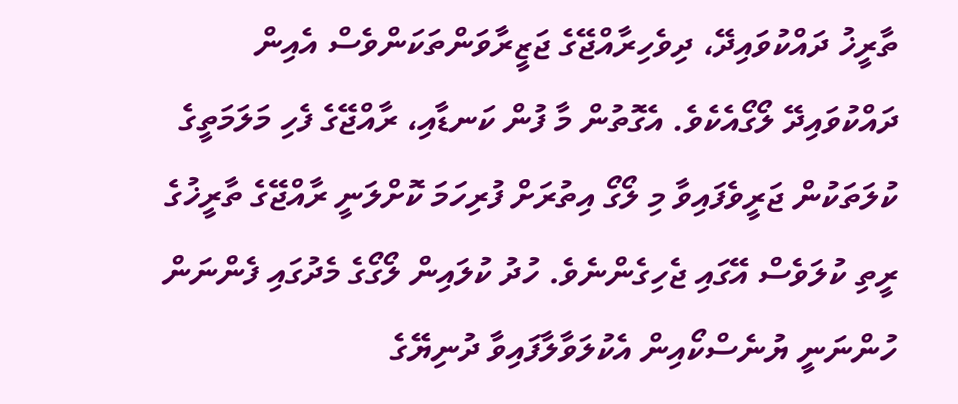ތާރީޚު ދައްކުވައިދޭ، ދިވެހިރާއްޖޭގެ ޖަޒީރާވަންތަކަންވެސް އެއިން ދައްކުވައިދޭ ލޯގޯއެކެވެ. އެގޮތުން މާ ފުން ކަނޑާއި، ރާއްޖޭގެ ފެހި މަލަމަތީގެ ކުލަތަކުން ޖަރީވެފައިވާ މި ލޯގޯ އިތުރަށް ފުރިހަމަ ކޮށްލަނީ ރާއްޖޭގެ ތާރީޚުގެ ރީތި ކުލަވެސް އޭގައި ޖެހިގެންނެވެ. ހުދު ކުލައިން ލޯގޯގެ މެދުގައި ފެންނަން ހުންނަނީ ޔުނެސްކޯއިން އެކުލަވާލާފައިވާ ދުނިޔޭގެ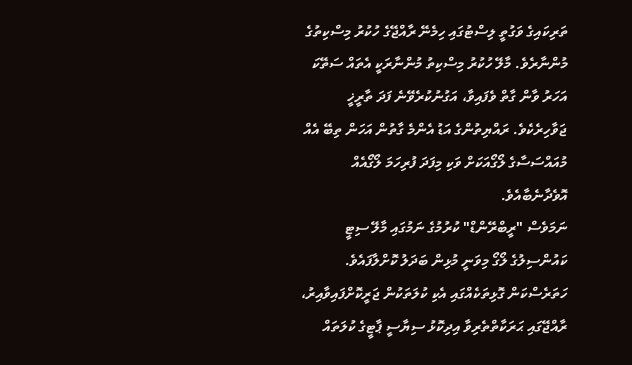ތަރިކައިގެ ވަގުތީ ލިސްޓުގައި ހިމެނޭ ރާއްޖޭގެ ހުކުރު މިސްކިތުގެ މުންނާރެވެ. މާލޭ ހުކުރު މިސްކިތު މުންނާރަކީ އެތައް ސަތޭކަ އަހަރު ވާން ގާތް ވެފައިވާ، އަގުނުކުރެވޭނެ ފަދަ ތާރީޚީ ޖަވާހިރެކެވެ. ރައްޔިތުންގެ އަޑު އެންމެ ގާތުން އަހަން ތިބޭ އެއް މުއައްސަސާގެ ލޯގޯއަކަށް ވަކި މިފަދަ ފުރިހަމަ ލޯގޯއެއް އޮވެދާނެބާއެވެ.
ނަމަވެސް "ރީބްރޭންޑް" ކުރުމުގެ ނަމުގައި މާލޭ ސިޓީ ކައުންސިލުގެ ލޯގޯ މިވަނީ މުޅިން ބަދަލު ކޮށްލާފައެވެ. ހަތަރެސްކަން ގޮޅިތަކެއްގައި އެކި ކުލަތަކުން ޖަރީކޮށްފައިވާއިރު، ރާއްޖޭގައި ޙަރަކާތްތެރިވާ އިދިކޮޅު ސިޔާސީ ޕާޓީގެ ކުލަތައް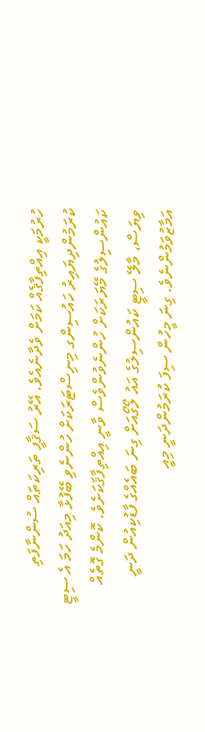ހުރުމަކީ އިއްތިފާޤެއް ކަމަށް ވެދާނެއެވެ. އޭރު ސަޤާފީ ތަރިކަތައް ސުންނާފަތި ކުރަމުންދިޔައިރު ހައުސިންގ މިނިސްޓަރަކަށް ހުންނެވި ބޭފުޅާ މިއަދު ހަމަ އެ ސިޓީ ކައުންސިލުގެ މޭޔަރަކަށް ހުންނެވުންވެސް ވާނީ އިއްތިފާޤަކަށެވެ. ކޮންމެ ގޮތެއް ވިޔަސް، މާލޭ ސިޓީ ކައުންސިލުގެ އައު ލޯގޯއަށް ގިނަ ބައެއްގެ ފާޑުކިއުން ދަނީ އަމާޒުވަމުންނެވެ. ގިނަ މީހުން ސިފަ ކުރަމުންދަނީ މިއީ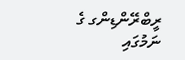ރީބްރޭންޑިންގ ގެ ނަމުގައި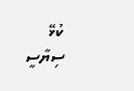ކުޅޭ ސިޔާސީ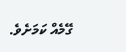ގޭމެއް ކަމަށެވެ.